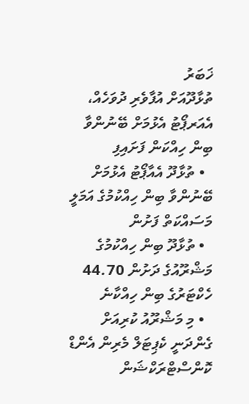ޚަބަރު
ތުޅާދޫއަށް އުފާވެރި ދުވަހެއް، އެއަރޕޯޓު އެޅުމަށް ބޭނުންވާ ބިން ހިއްކަން ފަށައިފި
  • ތުޅާދޫ އެއާޕޯޓު އެޅުމަށް ބޭނުންވާ ބިން ހިއްކުމުގެ އަމަލީ މަސައްކަތް ފަށުން
  • ތުޅާދޫ ބިން ހިއްކުމުގެ މަޝްރޫއުގެ ދަށުން 44.70 ހެކްޓަރުގެ ބިން ހިއްކާނެ
  • މި މަޝްރޫއު ކުރިއަށް ގެންދަނީ ކެޕިޓަލް މެރިން އެންޑް ކޮންސްޓްރަކްޝަން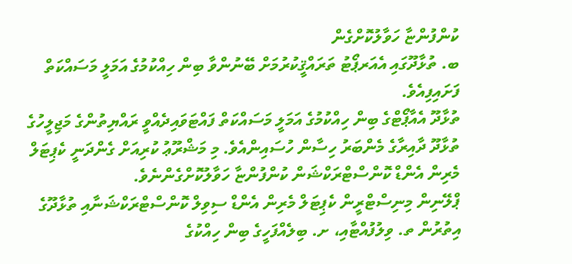ކުންފުންޏާ ހަވާލުކޮށްގެން
ބ. ތުޅާދޫގައި އެއަރޕޯޓު ތަރައްޤީކުރުމަށް ބޭނުންވާ ބިން ހިއްކުމުގެ އަމަލީ މަސައްކަތް ފަށައިފިއެވެ.
ތުޅާދޫ އެއާޕޯޓްގެ ބިން ހިއްކުމުގެ އަމަލީ މަސައްކަތް ފައްޓަވައިދެއްވީ ރައްޔިތުންގެ މަޖިލީހުގެ ތުޅާދޫ ދާއިރާގެ މެންބަރު ހިސާން ހުސައިންއެވެ. މި މަޝްރޫޢު ކުރިއަށް ގެންދަނީ ކެޕިޓަލް މެރިން އެންޑް ކޮންސްޓްރަކްޝަން ކުންފުންޏާ ހަވާލުކޮށްގެންނެވެ.
ޕްލޭނިން މިނިސްޓްރީން ކެޕިޓަލް މެރިން އެންޑް ސިވިލް ކޮންސްޓްރަކްޝަނާއި ތުޅާދޫގެ އިތުރުން ތ. ވިލުފުއްޓާއި، ށ. ބިލެއްފަހީގެ ބިން ހިއްކުގެ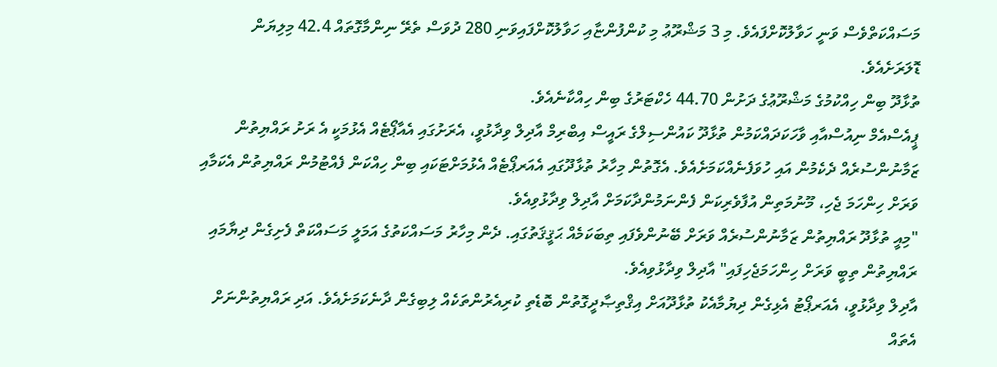މަސައްކަތްވެސް ވަނީ ހަވާލުކޮށްފައެވެ. މި 3 މަޝްރޫޢު މި ކުންފުންޏާއި ހަވާލުކޮށްފައިވަނި 280 ދުވަސް ތެރޭ ނިންމާގޮތައް 42.4 މިލިޔަން ޑޮލަރަށެއެވެ.
ތުޅާދޫ ބިން ހިއްކުމުގެ މަޝްރޫޢުގެ ދަށުން 44.70 ހެކްޓަރުގެ ބިން ހިއްކާނެއެވެ.
ޕީއެސްއެމް ނިއުސްއާއި ވާހަކަދައްކަމުން ތުޅާދޫ ކައުންސިލްގެ ރައީސް އިބްރިމް އާދިލް ވިދާޅުވީ، އެރަށުގައި އެއާޕޯޓެއް އެޅުމަކީ އެ ރަށު ރައްޔިތުން ޒަމާނުންސުރެއް ދެކެމުން އައި ހުވަފެނެއްކަމަށެއެވެ. އެގޮތުން މިހާރު ތުޅާދޫގައި އެއަރޕޯޓެއް އެޅުމަށްޓަކައި ބިން ހިއްކަން ފެއްޓުމުން ރައްޔިތުން އެކަމާއި ވަރަށް ހިންހަމަ ޖެހި، މޫނުމަތިން އުފާވެރިކަން ފެންނަމުންދާކަމަށް އާދިލް ވިދާޅުވިއެވެ.
"މިއީ ތުޅާދޫ ރައްޔިތުން ޒަމާނުންސުރެއް ވަރަށް ބޭނުންވެފައި ތިބަކަމެއް ޙަޤީޤަތުގައި. ދެން މިހާރު މަސައްކަތުގެ އަމަލީ މަސައްކަތް ފެށިގެން ދިޔާމައި ރައްޔިތުން ތިބީ ވަރަށް ހިންހަމަޖެހިފައި" އާދިލް ވިދާޅުވިއެވެ.
އާދިލް ވިދާޅުވީ، އެއަރޕޯޓު އެޅިގެން ދިޔުމާއެކު ތުޅާދޫއަށް އިޤްތިޞާދީގޮތުން ބޮޑެތި ކުރިއެރުންތަކެއް ލިބިގެން ދާނެކަމަށެއެވެ. އަދި ރައްޔިތުންނަށް އެތައް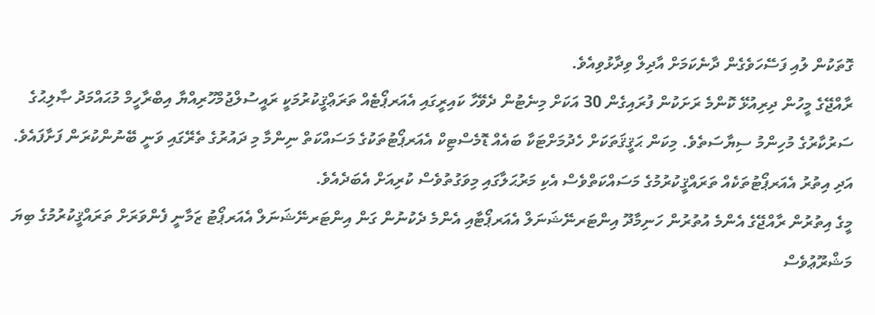ގޮތަކުން ލުއި ފަސޭހަވެގެން ދާނެކަމަށް އާދިލް ވިދާޅުވިއެވެ.
ރާއްޖޭގެ މީހުން ދިރިއުޅޭ ކޮންމެ ރަށަކުން ފުރައިގެން 30 އަކަށް މިނެޓުން ދެވޭހާ ކައިރީގައި އެއަރޕޯޓެއް ތަރަޢްޤީކުރުމަކީ ރައީސުލްޖުމްހޫރިއްޔާ އިބްރާހީމް މުޙައްމަދު ޞާލިޙުގެ ސަރުކާރުގެ މުހިންމު ސިޔާސަތެވެ. މިކަން ޙަޤީޤަތަކަށް ހެދުމަށްޓަކާ ބައެއް ޑޮމެސްޓިކް އެއަރޕޯޓުތަކުގެ މަސައްކަތް ނިންމާ މި ދައުރުގެ ތެރޭގައި ވަނީ ބޭނުންކުރަން ފަށާފައެވެ. އަދި އިތުރު އެއަރޕޯޓުތަކެއް ތަރައްޤީކުރުމުގެ މަސައްކަތްވެސް އެކި މަރުޙަލާގައި މިވަގުތުވެސް ކުރިއަށް އެބަދެއެވެ.
މީގެ އިތުރުން ރާއްޖޭގެ އެންމެ އުތުރުން ހަނިމާދޫ އިންޓަރނޭޝަނަލް އެއަރޕޯޓާއި އެންމެ ދެކުނުން ގަން އިންޓަރނޭޝަނަލް އެއަރޕޯޓު ޒަމާނީ ފެންވަރަށް ތަރައްޤީކުރުމުގެ ބިޔަ މަޝްރޫޢުވެސް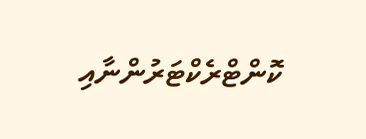ކޮންޓްރެކްޓަރުންނާއި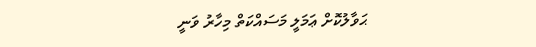ޙަވާލުކޮށް ޢަމަލީ މަސައްކަތް މިހާރު ވަނީ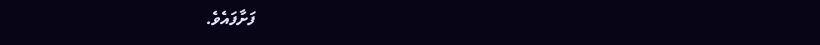ފަށާފައެވެ.